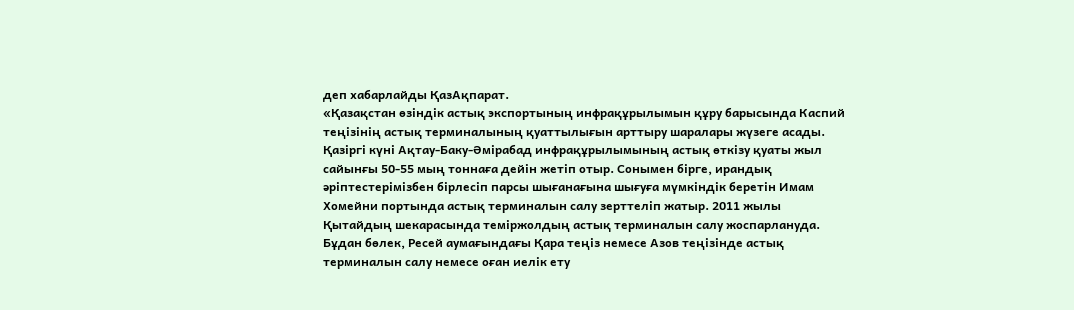деп хабарлайды ҚазАқпарат.
«Қазақстан өзіндік астық экспортының инфрақұрылымын құру барысында Каспий теңізінің астық терминалының қуаттылығын арттыру шаралары жүзеге асады. Қазіргі күні Ақтау-Баку-Әмірабад инфрақұрылымының астық өткізу қуаты жыл сайынғы 50-55 мың тоннаға дейін жетіп отыр. Сонымен бірге, ирандық әріптестерімізбен бірлесіп парсы шығанағына шығуға мүмкіндік беретін Имам Хомейни портында астық терминалын салу зерттеліп жатыр. 2011 жылы Қытайдың шекарасында теміржолдың астық терминалын салу жоспарлануда. Бұдан бөлек, Ресей аумағындағы Қара теңіз немесе Азов теңізінде астық терминалын салу немесе оған иелік ету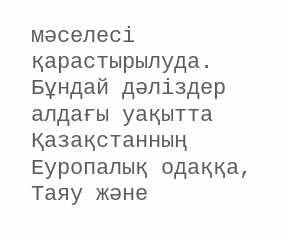мәселесі қарастырылуда. Бұндай дәліздер алдағы уақытта Қазақстанның Еуропалық одаққа, Таяу және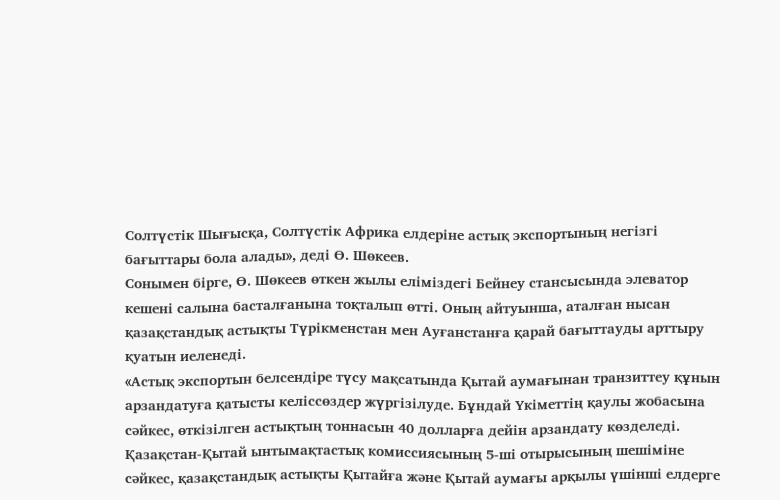Солтүстік Шығысқа, Солтүстік Африка елдеріне астық экспортының негізгі бағыттары бола алады», деді Ө. Шөкеев.
Сонымен бірге, Ө. Шөкеев өткен жылы еліміздегі Бейнеу стансысында элеватор кешені салына басталғанына тоқталып өтті. Оның айтуынша, аталған нысан қазақстандық астықты Түрікменстан мен Ауғанстанға қарай бағыттауды арттыру қуатын иеленеді.
«Астық экспортын белсендіре түсу мақсатында Қытай аумағынан транзиттеу құнын арзандатуға қатысты келіссөздер жүргізілуде. Бұндай Үкіметтің қаулы жобасына сәйкес, өткізілген астықтың тоннасын 40 долларға дейін арзандату көзделеді. Қазақстан-Қытай ынтымақтастық комиссиясының 5-ші отырысының шешіміне сәйкес, қазақстандық астықты Қытайға және Қытай аумағы арқылы үшінші елдерге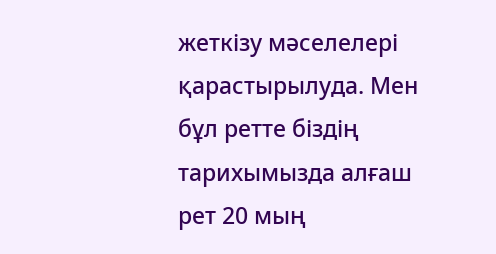жеткізу мәселелері қарастырылуда. Мен бұл ретте біздің тарихымызда алғаш рет 20 мың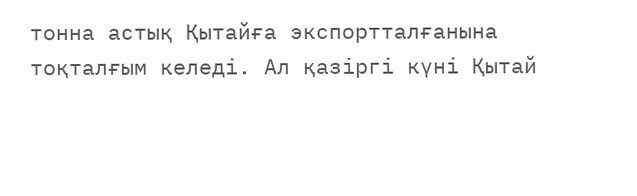тонна астық Қытайға экспортталғанына тоқталғым келеді. Ал қазіргі күні Қытай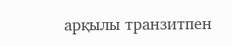арқылы транзитпен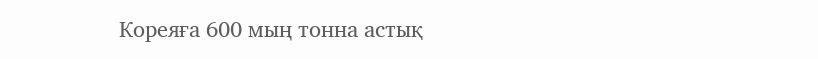Кореяға 600 мың тонна астық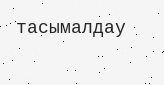тасымалдау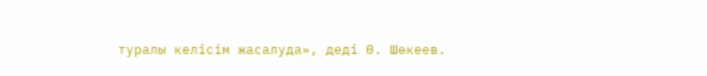туралы келісім жасалуда», деді Ө. Шөкеев.